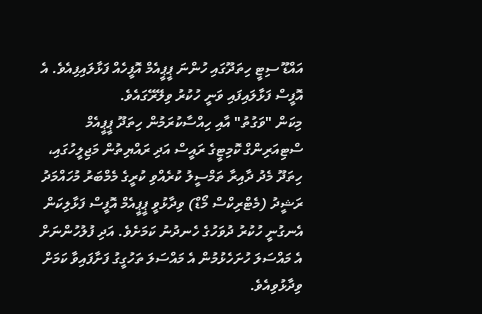އައްޑޫ ސިޓީ ހިތަދޫގައި ހުންނަ ޕީޕީއެމް އޮފީހެއް ފަޅާލައިފިއެވެ. އެ އޮފީސް ފަޅާލައިފައި ވަނީ ހުކުރު ވިލޭރޭގައެވެ.
މިކަން "ވަގުތު" އާއި ހިއްސާކުރަމުން ހިތަދޫ ޕީޕީއެމް ސްޓިއަރިންގް ކޮމިޓީގެ ރައީސް އަދި ރައްޔިތުން މަޖިލީހުގައި، ހިތަދޫ މެދު ދާއިރާ ތަމްސީލު ކުރެއްވި ކުރީގެ މެމްބަރު މުހައްމަދު ރަޝީދު (މެޓްރިކްސް މޯޑް) ވިދާޅުވީ ޕީޕީއެމް އޮފީސް ފަޅާލިކަން އެނގުނީ ހުކުރު ދުވަހުގެ ހެނދުނު ކަމަށެވެ. އަދި ފުލުހުންނަށް އެ މައްސަލަ ހުށަހެޅުމުން އެ މައްސަލަ ތަހުގީގު ފަށާފައިވާ ކަމަށް ވިދާޅުވިއެވެ.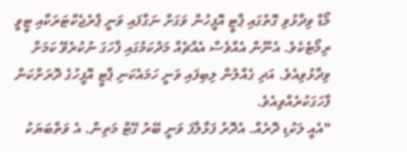މޯޑް ވިދާޅުވި ގޮތުގައި ޕާޓީ އޮފީހުން ވަގަށް ނަގާފައި ވަނީ ޕްރެޖެކްޓަރަކާއި ޓީވީ ރިމޯޓެކެވެ. އެނޫން އެއްވެސް އެއްޗެއް މަދުކަމުގައި ފާހަގަ ނުކުރެވޭ ކަމަށް ވިދާޅުވިއެވެ. އަދި ގެއްލުން ލިބިފައި ވަނީ ހަމައެކަނި ޕާޓީ އޮފީހުގެ ދޮރަށްކަން ފާހަގަކުރެއްވިއެވެ.
"އެއީ ލަކުޑި ދޮރެއް. އެދޮރު ފަޅާލާފަ ވަނީ ބޭރު ގޭޓް މަތިން. އެ ވަތްބަޔަކު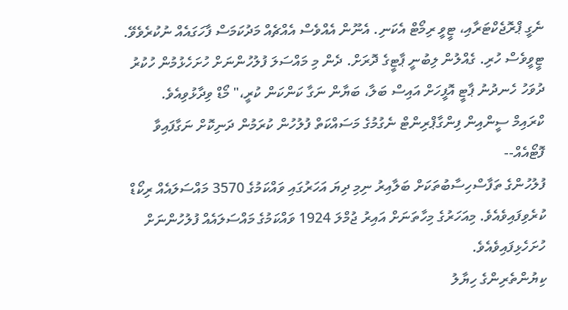ނެގީ ޕްރޮޖެކްޓަރާއި، ޓީވީ ރިމޯޓް އެކަނި. އެނޫން އެއްވެސް އެއްޗެއް މަދުކަމަސް ފާހަގައެއް ނުކުރެވެވޭ. ޓީވީވެސް ހުރި. ގެއްލުން ލިބުނީ ޕާޓީގެ ދޮރަށް. ދެން މި މައްސަލަ ފުލުހުންނަށް ހުށަހެޅުމުން ހުކުރު ދުވަހު ހެނދުނު ޕާޓީ އޮފީހަށް އައިސް ބަލާ، ބަޔާން ނަގާ ކަންކަން ކުރީ،" މޯޑް ވިދާޅުވިއެވެ.
ކްރައިމް ސީންއިން ފިންގާޕްރިންޓް ނެގުމުގެ މަސައްކަތް ފުލުހުން ކުރަމުން ދަނިކޮށް ނަގާފައިވާ ފޮޓޯއެއް--
ފުލުހުންގެ ތަފާސްހިސާބުތަކަށް ބަލާއިރު ނިމި ދިޔަ އަހަރުގައި ވައްކަމުގެ 3570 މައްސަލައެއް ރިކޯޑް ކުރެވިފައިވެއެވެ. މިއަހަރުގެ މިހާތަނަށް އައިރު ޖުމްލަ 1924 ވައްކަމުގެ މައްސަލައެއް ފުލުހުންނަށް ހުށަހެޅިފައިވެއެވެ.
ކިޔުންތެރިންގެ ހިޔާލު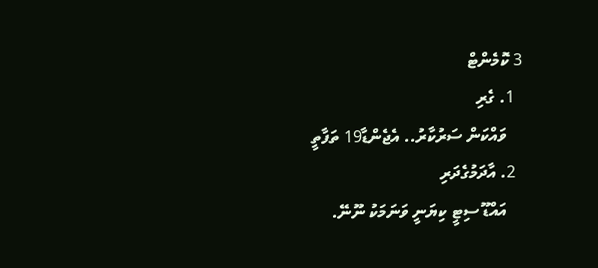3 ކޮމެންޓް
  1. ގެރި
    ވައްކަން ސަރުކާރު.. އެޖެންޑާ19 ތަފާތީ
  2. އާދަމުގެދަރި
    އައްޑޫ ސިޓީ ކިޔަނީ ވަނަމަކު ނޫނޭ.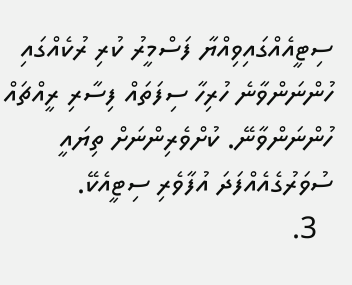ސިޓީއެއްގައިވިއްޔާ ފަސްމީރު ކުރި ރުކެއްގައި ހުންނަންވާނެ ހުރިހާ ސިފަތައް ފިސާރި ރީއްޗައް ހުންނަންވާނޭ. ކުށްވެރިންނަށް ތިޔައީ ސުވަރުގެއެއްފަދަ އުފާވެރި ސިޓީއެކޭ.
  3.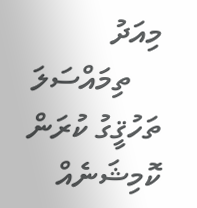މިއަދު
    ތިމައްސަލަ ތަހުޤީގު ކުރަން ކޮމިޝަނެއް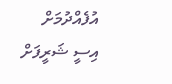އުފެއްދުމަށް އިސީ ޝަރީފަށް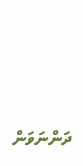ދަންނަވަން